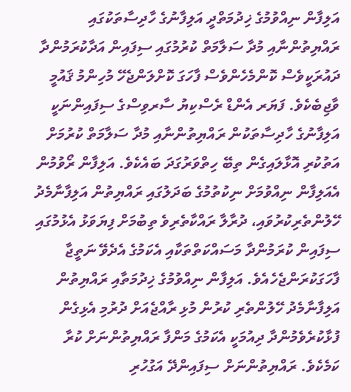އަލިފާން ނިއްވުމުގެ ޚިދުމަތްދީ އަލިފާނުގެ ހާދިސާތަކުގައި ރައްޔިތުންނާއި މުދާ ސަލާމަތް ކުރުމުގައި ސިފައިން އަދާކުރަމުންދާ ދައުރަކީވެސް ކޮންމެހެންވެސް ފާހަގަ ކޮށްލަންޖެހޭ މުހިންމު ޤައުމީ ވާޖިބެކެވެ. ފަޔަރ އެންޑް ރެސްކިޔު ސާރވިސްގެ ސިފައިންނަކީ އަލިފާނުގެ ހާދިސާތަކުން ރައްޔިތުންނާއި މުދާ ސަލާމަތް ކުރުމަށް އަތުކުރި އޮޅާލައިގެން ތިބޭ ހިތްވަރުގަދަ ބައެކެވެ. އަލިފާން ރޯވުމުން އެއަލިފާން ނިއްވުމަށް ނިކުތުމުގެ ބަދަލުގައި ރައްޔިތުން އަލިފާނާމެދު ހޭލުންތެރިކުރުވައި، ދުރާލާ ރައްކާތެރިވެ ތިބުމަށް ފިޔަވަޅު އެޅުމުގައި ސިފައިން ކުރަމުންދާ މަސައްކަތްތަކާއި އެކަމުގެ އެދެވޭ ނަތީޖާ ފާހަގަކުރަންޖެހެއެވެ. އަލިފާން ނިއްވުމުގެ ޚިދުމަތާއި ރައްޔިތުން އަލިފާނާމެދު ހޭލުންތެރި ކުރުން މުޅި ރާއްޖެއަށް ދުރުމި އެޅިގެން ފުޅާކުރެވެމުންދާ ދިއުމަކީ އެކަމުގެ މަންފާ ރައްޔިތުންނަށް ކުރާ ކަމެކެވެ. ރައްޔިތުންނަށް ސިފައިންދޭ އަގުހުރި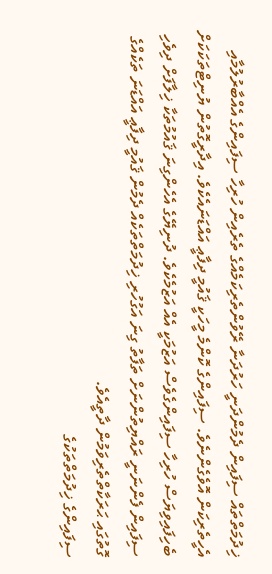ޚިދުމަތްތައް ސިފައިން ދެމުންދަނީ ހަރުދަނާ ރޭވުންތެރިކަމެއްގެ ތެރެއިން ހުރިހާ ސިފައިންގެ އެއްބާރުލުމާއި އެހީތެރިކަން އޮވެގެންނެވެ. ސިފައިންގެ ކޮންމެ މީހަކީ ޤައުމީ ދިފާޢީ އައްޑަނައެކެވެ. އިދާރީގޮތުން ޔުނިޓްތަކަކަށް ބެހިފައިވިޔަސް ހުރިހާ ސިފައިންގެވެސް އަޒުމަކީ އެއް އަޒުމެކެވެ. ދުނިޔޭގެ އެހެންގިނަ ޤައުމުތަކާ ޚިލާފަށް ދިވެހި ސިފައިން ފެންނަނީ ރައްޔިތުންނަށް ތަފާތު ގިނަ އަގުހުރި ޚިދުމަތްތަކެއް ދެމުން ޤައުމީ ދިފާޢީ އައްޑަނަ ތަކެއްގެ ގޮތުގައި ޙަރަކާތްތެރިވަމުން ދާތީއެވެ.
ސިފައިންގެ ޚިދުމަތްތަކުގެ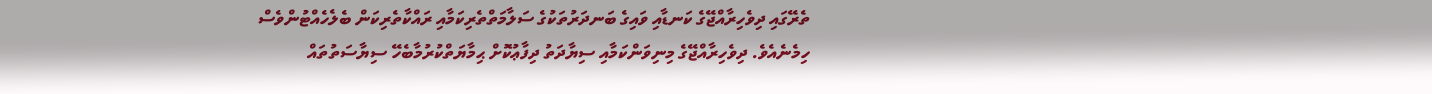ތެރޭގައި ދިވެހިރާއްޖޭގެ ކަނޑާއި ވައިގެ ބަނދަރުތަކުގެ ސަލާމަތްތެރިކަމާއި ރައްކާތެރިކަން ބެލެހެއްޓުންވެސް ހިމެނެއެވެ. ދިވެހިރާއްޖޭގެ މިނިވަންކަމާއި ސިޔާދަތު ދިފާޢުކޮށް ޙިމާޔަތްކުރުމާބެހޭ ސިޔާސަތުތައް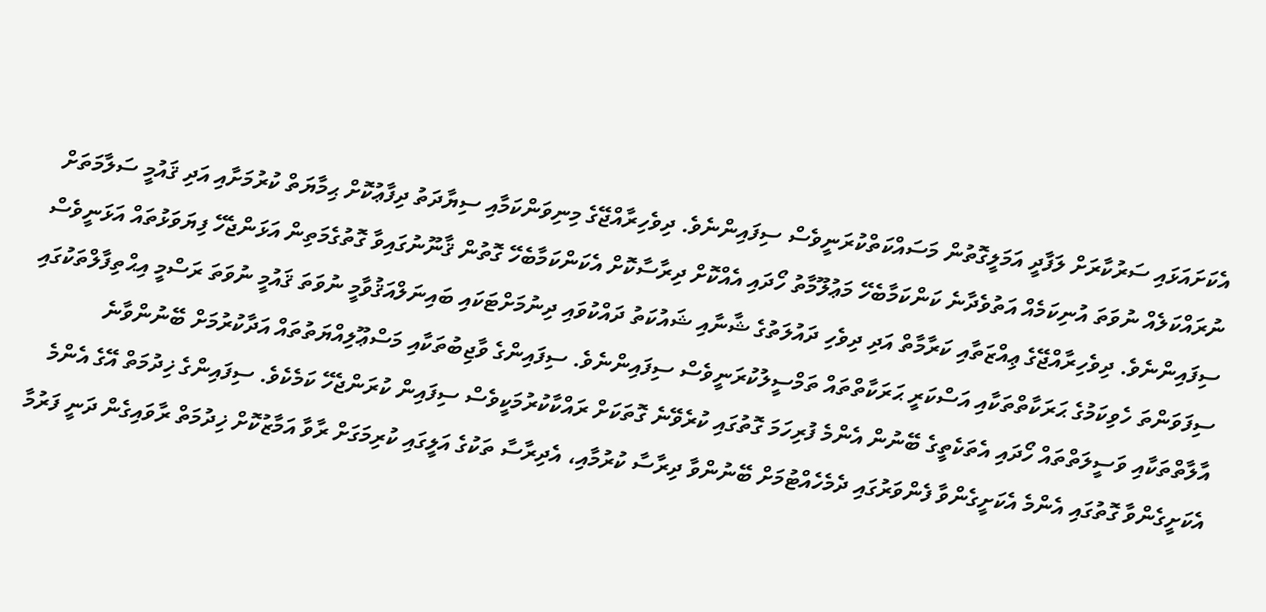އެކަށައަޅައި ސަރުކާރަށް ލަފާދީ އަމަލީގޮތުން މަސައްކަތްކުރަނީވެސް ސިފައިންނެވެ. ދިވެހިރާއްޖޭގެ މިނިވަންކަމާއި ސިޔާދަތު ދިފާޢުކޮށް ޙިމާޔަތް ކުރުމަށާއި އަދި ޤައުމީ ސަލާމަތަށް ނުރައްކަލެއް ނުވަތަ އުނިކަމެއް އަތުވެދާނެ ކަންކަމާބެހޭ މަޢުލޫމާތު ހޯދައި އެއްކޮށް ދިރާސާކޮށް އެކަންކަމާބެހޭ ގޮތުން ޤާނޫނުގައިވާ ގޮތުގެމަތިން އަޅަންޖެހޭ ފިޔަވަޅުތައް އަޅަނީވެސް ސިފައިންނެވެ. ދިވެހިރާއްޖޭގެ ޢިއްޒަތާއި ކަރާމާތް އަދި ދިވެހި ދައުލަތުގެ ޝާނާއި ޝައުކަތު ދައްކުވައި ދިނުމަށްޓަކައި ބައިނަލްއަޤުވާމީ ނުވަތަ ޤައުމީ ނުވަތަ ރަސްމީ އިޙްތިފާލްތަކުގައި ސިފަވަންތަ ހެވިކަމުގެ ޙަރަކާތްތަކާއި އަސްކަރީ ޙަރަކާތްތައް ތަމްސީލުކުރަނީވެސް ސިފައިންނެވެ. ސިފައިންގެ ވާޖިބުތަކާއި މަސްޢޫލިއްޔަތުތައް އަދާކުރުމަށް ބޭނުންވާނެ އާލާތްތަކާއި ވަސީލަތްތައް ހޯދައި އެތަކެތީގެ ބޭނުން އެންމެ ފުރިހަމަ ގޮތުގައި ކުރެވޭނެ ގޮތަކަށް ރައްކާކުރުމަކީވެސް ސިފައިން ކުރަންޖެހޭ ކަމެކެވެ. ސިފައިންގެ ޚިދުމަތް އޭގެ އެންމެ އެކަށީގެންވާ ގޮތުގައި އެންމެ އެކަށީގެންވާ ފެންވަރުގައި ދެމެހެއްޓުމަށް ބޭނުންވާ ދިރާސާ ކުރުމާއި، އެދިރާސާ ތަކުގެ އަލީގައި ކުރިމަގަށް ރާވާ އަމާޒުކޮށް ޚިދުމަތް ރާވައިގެން ދަނީ ފަރުމާ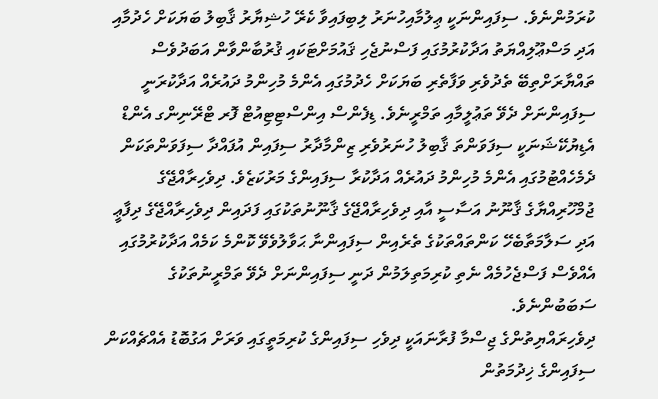ކުރަމުންނެވެ. ސިފައިންނަކީ ޢިލުމާއިހުނަރު ލިބިފައިވާ ކެރޭ ހުޝިޔާރު ޤާބިލު ބަޔަކަށް ހެދުމާއި އަދި މަސްޢޫލިއްޔަތު އަދާކުރުމުގައި ފަސްނުޖެހި ޤައުމަށްޓަކައި ޤުރުބާންވާން އަބަދުވެސް ތައްޔާރަށްތިބޭ ތެދުވެރި ވަފާތެރި ބަޔަކަށް ހެދުމުގައި އެންމެ މުހިންމު ދައުރެއް އަދާކުރަނީ ސިފައިންނަށް ދެވޭ ތަޢުލީމާއި ތަމްރީނެވެ. ޑިފެންސް އިންސްޓިޓިއުޓް ފޮރ ޓްރޭނިންގ އެންޑް އެޑިޔުކޭޝަނަކީ ސިފަވަންތަ ޤާބިލު ހުނަރުވެރި ޒިންމާދާރު ސިފައިން އުފައްދާ ސިފަވަންތަކަން ދެމެހެއްޓުމުގައި އެންމެ މުހިންމު ދައުރެއް އަދާކުރާ ސިފައިންގެ މަރުކަޒެވެ. ދިވެހިރާއްޖޭގެ ޖުމްހޫރިއްޔާގެ ޤާނޫނު އަސާސީ އާއި ދިވެހިރާއްޖޭގެ ޤާނޫނުތަކުގައި ފަދައިން ދިވެހިރާއްޖޭގެ ދިފާޢީ އަދި ސަލާމަތާބެހޭ ކަންތައްތަކުގެ ތެރެއިން ސިފައިންނާ ޙަވާލުވެވޭ ކޮންމެ ކަމެއް އަދާކުރުމުގައި އެއްވެސް ފަސްޖެހުމެއް ނެތި ކުރިމަތިލަމުން ދަނީ ސިފައިންނަށް ދެވޭ ތަމްރީނުތަކުގެ ސަބަބުންނެވެ.
ދިވެހިރައްޔިތުންގެ ޖިސްމާ ފުރާނައަކީ ދިވެހި ސިފައިންގެ ކުރިމަތީގައި ވަރަށް އަގުބޮޑު އެއްޗެއްކަން ސިފައިންގެ ޚިދުމަތުން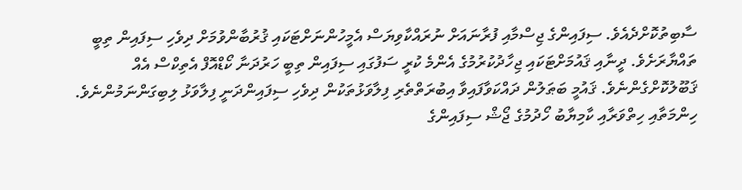ސާބިތުކޮށްދެއެވެ. ސިފައިންގެ ޖިސްމާއި ފުރާނައަށް ނުރައްކާވިޔަސް އެމީހުންނަށްޓަކައި ޤުރުބާންވުމަށް ދިވެހި ސިފައިން ތިބީ ތައްޔާރަށެވެ. ދީނާއި ޤައުމަށްޓަކައި ޖިހާދުކުރުމުގެ އެންމެ ކުރީ ސަފުގައި ސިފައިން ތިބީ ހަރުދަނާ ކޯޑްއޮފް އެތިކްސް އެއް ޤަބޫލުކޮށްގެންނެވެ. ޤައުމީ ބަޠަލުން ދައްކަވާފައިވާ އިބުރަތްތެރި ފިލާވަޅުތަކުން ދިވެހި ސިފައިންދަނީ ފިލާވަޅު ލިބިގަންނަމުންނެވެ. ހިންމަތާއި ހިތްވަރާއި ކާމިޔާބު ހޯދުމުގެ ޖޯޝް ސިފައިންގެ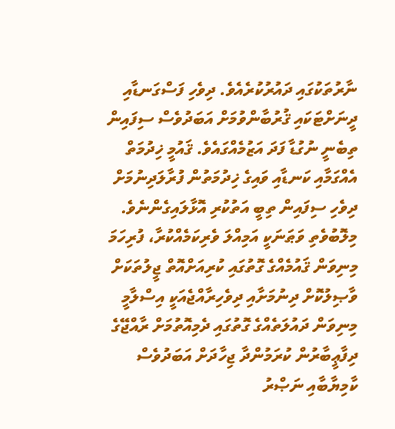ނާރުތަކުގައި ދައުރުކުރެއެވެ. ދިވެހި ފަސްގަނޑާއި ދީނަށްޓަކައި ޤުރުބާންވުމަށް އަބަދުވެސް ސިފައިން ތިބެނީ ނުގުޑާ ފަދަ އަޒުމެއްގައެވެ. ޤައުމީ ޚިދުމަތް އެއްގަމާއި ކަނޑާއި ވައިގެ ޚިދުމަތުން ފުރާލަދިނުމަށް ދިވެހި ސިފައިން ތިބީ އަތުކުރި އޮޅާލައިގެންނެވެ. މިލޮބުވެތި ވަޠަނަކީ އަމިއްލަ ވެރިކަމެއްކުރާ، ފުރިހަމަ މިނިވަން ޤައުމެއްގެ ގޮތުގައި ކުރިއަށްއޮތް ޖީލުތަކަށް ވާޞިލުކޮށް ދިނުމަށާއި ދިވެހިރާއްޖެއަކީ އިސްލާމީ މިނިވަން ދައުލަތެއްގެ ގޮތުގައި ދެމިއޮތުމަށް ރާއްޖޭގެ ދިފާޢީބާރުން ކުރަމުންދާ ޖިހާދަށް އަބަދުވެސް ކާމިޔާބާއި ނަޞްރު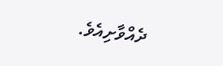ދެއްވާށިއެވެ.